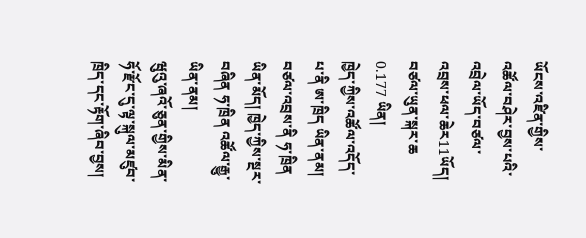ཡོངས་འཛིན་གྱིས་འཚོལ་བཤེར་བྱས་པའི་འབྲེལ་ཡོད་བཙལ་འབྲས་ཕལ་ཆེར11ཡོད།  བཙལ་ཡུན་སྐར་ཆ 0.177 ཡིན།
ཁྱེད་ཀྱིས་འཚོལ་འདོད་པ་ནི ཨ་ཁྲིད ཡིན་ནམ།
བཙལ་འབྲས་ནི ཧ་ཁྲིན ཡིན་མོད། ཁྱེད་ཀྱིས་སྔར་བཞིན ཧ་ཁྲིན འཚོལ་རྒྱུ་ཡིན་ནམ།
ཝུའུ་ཞའོ་ཅུན་གྱིས་མིན་ཧོ་རྫོང་དུ་ལྟ་སྐུལ་མཛུབ་ཁྲིད་དང་རྟོག་ཞིབ་བྱས།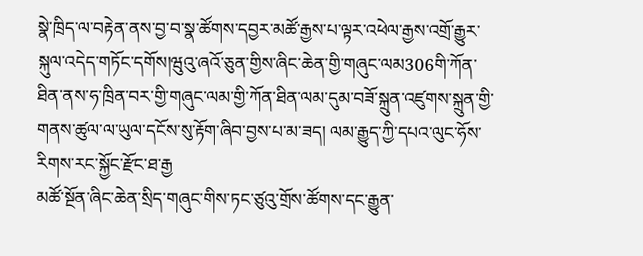སྣེ་ཁྲིད་ལ་བརྟེན་ནས་བྱ་བ་སྣ་ཚོགས་དབྱར་མཚོ་རྒྱས་པ་ལྟར་འཕེལ་རྒྱས་འགྲོ་རྒྱུར་སྐུལ་འདེད་གཏོང་དགོས།ཝུའུ་ཞའོ་ཅུན་གྱིས་ཞིང་ཆེན་གྱི་གཞུང་ལམ306གི་ཀོན་ཐིན་ནས་ཧ་ཁྲིན་བར་གྱི་གཞུང་ལམ་གྱི་ཀོན་ཐིན་ལམ་དུམ་བཟོ་སྐྲུན་འཛུགས་སྐྲུན་གྱི་གནས་ཚུལ་ལ་ཡུལ་དངོས་སུ་རྟོག་ཞིབ་བྱས་པ་མ་ཟད། ལམ་རྒྱུད་ཀྱི་དཔའ་ལུང་ཧོས་རིགས་རང་སྐྱོང་རྫོང་ཐ་རྒྱ
མཚོ་སྔོན་ཞིང་ཆེན་སྲིད་གཞུང་གིས་ཏང་ཙུའུ་གྲོས་ཚོགས་དང་རྒྱུན་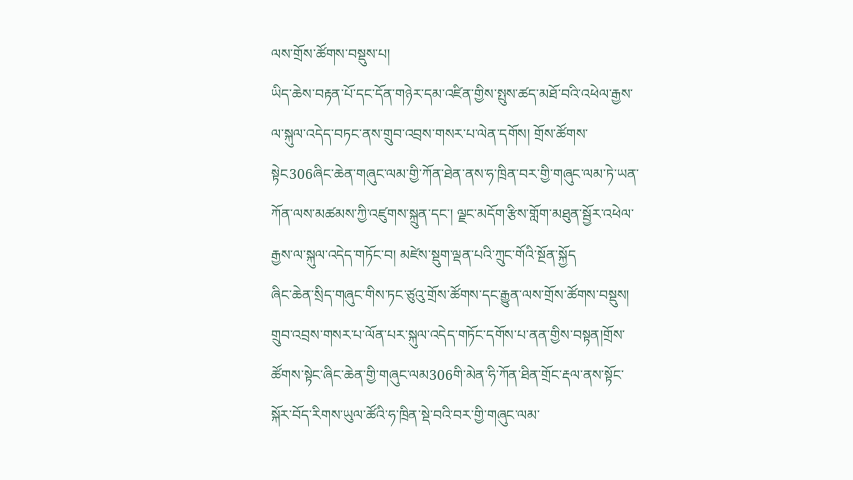ལས་གྲོས་ཚོགས་བསྡུས་པ།
ཡིད་ཆེས་བརྟན་པོ་དང་དོན་གཉེར་དམ་འཛིན་གྱིས་སྤུས་ཚད་མཐོ་བའི་འཕེལ་རྒྱས་ལ་སྐུལ་འདེད་བཏང་ནས་གྲུབ་འབྲས་གསར་པ་ལེན་དགོས། གྲོས་ཚོགས་སྟེང306ཞིང་ཆེན་གཞུང་ལམ་གྱི་ཀོན་ཐེན་ནས་ཧ་ཁྲིན་བར་གྱི་གཞུང་ལམ་ཏེ་ཡན་ཀོན་ལས་མཚམས་ཀྱི་འཛུགས་སྐྲུན་དང་། ལྗང་མདོག་རྩིས་གློག་མཐུན་སྦྱོར་འཕེལ་རྒྱས་ལ་སྐུལ་འདེད་གཏོང་བ། མཛེས་སྡུག་ལྡན་པའི་ཀྲུང་གོའི་སྔོན་སྐྱོད
ཞིང་ཆེན་སྲིད་གཞུང་གིས་ཏང་ཙུའུ་གྲོས་ཚོགས་དང་རྒྱུན་ལས་གྲོས་ཚོགས་བསྡུས།
གྲུབ་འབྲས་གསར་པ་ལོན་པར་སྐུལ་འདེད་གཏོང་དགོས་པ་ནན་གྱིས་བསྟན།གྲོས་ཚོགས་སྟེང་ཞིང་ཆེན་གྱི་གཞུང་ལམ306གི་མེན་ཧི་ཀོན་ཐིན་གྲོང་རྡལ་ནས་སྟོང་སྐོར་བོད་རིགས་ཡུལ་ཚོའི་ཧ་ཁྲིན་སྡེ་བའི་བར་གྱི་གཞུང་ལམ་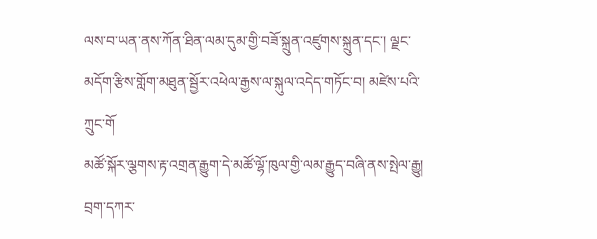ལས་བ་ཡན་ནས་ཀོན་ཐིན་ལམ་དུམ་གྱི་བཟོ་སྐྲུན་འཛུགས་སྐྲུན་དང་། ལྗང་མདོག་རྩིས་གློག་མཐུན་སྦྱོར་འཕེལ་རྒྱས་ལ་སྐུལ་འདེད་གཏོང་བ། མཛེས་པའི་ཀྲུང་གོ
མཚོ་སྐོར་ལྕགས་རྟ་འགྲན་རྒྱུག་དེ་མཚོ་ལྷོ་ཁུལ་གྱི་ལམ་རྒྱུད་བཞི་ནས་སྤེལ་རྒྱུ།
བྲག་དཀར་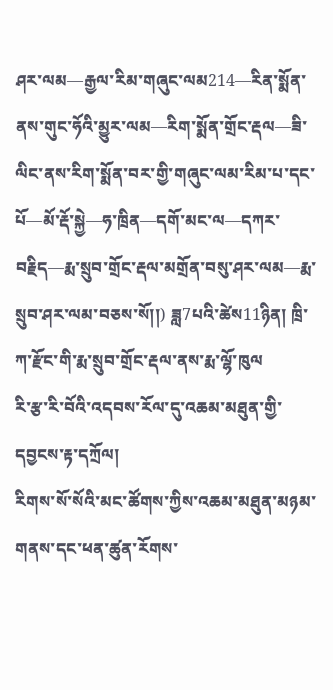ཤར་ལམ—རྒྱལ་རིམ་གཞུང་ལམ214—རིན་སྨོན་ནས་གུང་ཧོའི་མྱུར་ལམ—རིག་སྨོན་གྲོང་རྡལ—ཟི་ལིང་ནས་རིག་སྨོན་བར་གྱི་གཞུང་ལམ་རིམ་པ་དང་པོ—མོ་རྡོ་སྐྱེ—ཧ་ཁྲིན—དགོ་མང་ལ—དཀར་བརྗིད—རྨ་སྲུབ་གྲོང་རྡལ་མགྲོན་བསུ་ཤར་ལམ—རྨ་སྲུབ་ཤར་ལམ་བཅས་སོ།།) ཟླ7པའི་ཚེས11ཉིན། ཁྲི་ཀ་རྫོང་གི་རྨ་སྲུབ་གྲོང་རྡལ་ནས་རྨ་ལྷོ་ཁུལ
རི་རྩ་རི་བོའི་འདབས་རོལ་དུ་འཆམ་མཐུན་གྱི་དབྱངས་རྟ་དཀྲོལ།
རིགས་སོ་སོའི་མང་ཚོགས་ཀྱིས་འཆམ་མཐུན་མཉམ་གནས་དང་ཕན་ཚུན་རོགས་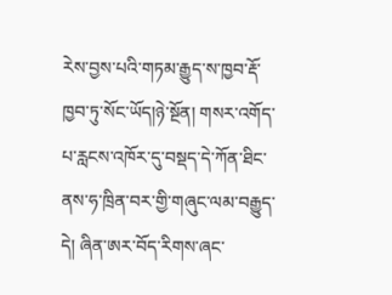རེས་བྱས་པའི་གཏམ་རྒྱུད་ས་ཁྱབ་རྡོ་ཁྱབ་ཏུ་སོང་ཡོད།ཉེ་སྔོན། གསར་འགོད་པ་རླངས་འཁོར་དུ་བསྡད་དེ་ཀོན་ཐིང་ནས་ཧ་ཁྲིན་བར་གྱི་གཞུང་ལམ་བརྒྱུད་དེ། ཞིན་ཨར་བོད་རིགས་ཞང་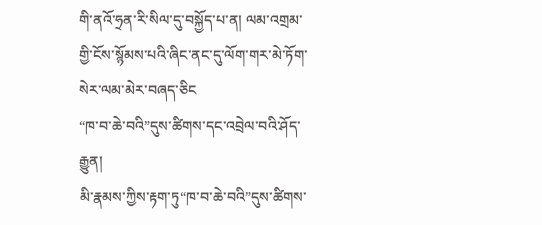གི་ནའོ་ཧྲན་རི་སིལ་དུ་བསྐྱོད་པ་ན། ལམ་འགྲམ་གྱི་ངོས་སྙོམས་པའི་ཞིང་ནང་དུ་ལོག་གར་མེ་ཏོག་སེར་ལམ་མེར་བཞད་ཅིང
“ཁ་བ་ཆེ་བའི”དུས་ཚིགས་དང་འབྲེལ་བའི་ཤོད་རྒྱུན།
མི་རྣམས་ཀྱིས་རྟག་ཏུ“ཁ་བ་ཆེ་བའི”དུས་ཚིགས་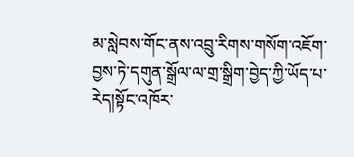མ་སླེབས་གོང་ནས་འབྲུ་རིགས་གསོག་འཇོག་བྱས་ཏེ་དགུན་སྒྲོལ་ལ་གྲ་སྒྲིག་བྱེད་ཀྱི་ཡོད་པ་རེད།སྟོང་འཁོར་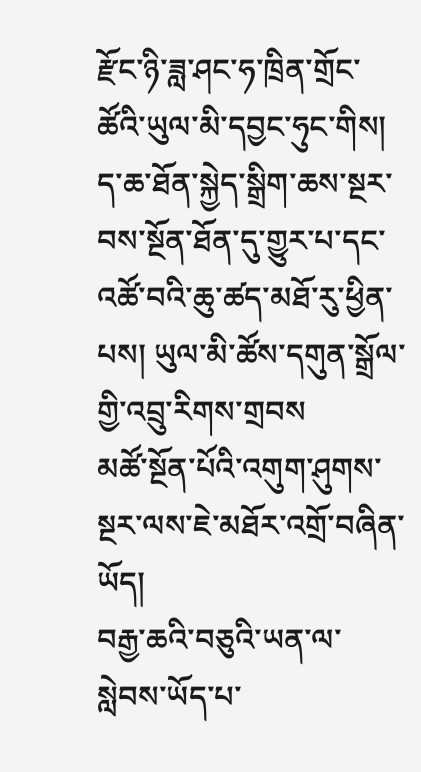རྫོང་ཉི་ཟླ་ཤང་ཧ་ཁྲིན་གྲོང་ཚོའི་ཡུལ་མི་དབྱང་ཧུང་གིས། ད་ཆ་ཐོན་སྐྱེད་སྒྲིག་ཆས་སྔར་བས་སྔོན་ཐོན་དུ་གྱུར་པ་དང་འཚོ་བའི་ཆུ་ཚད་མཐོ་རུ་ཕྱིན་པས། ཡུལ་མི་ཚོས་དགུན་སྒྲོལ་གྱི་འབྲུ་རིགས་གྲབས
མཚོ་སྔོན་པོའི་འགུག་ཤུགས་སྔར་ལས་ཇེ་མཐོར་འགྲོ་བཞིན་ཡོད།
བརྒྱ་ཆའི་བཅུའི་ཡན་ལ་སླེབས་ཡོད་པ་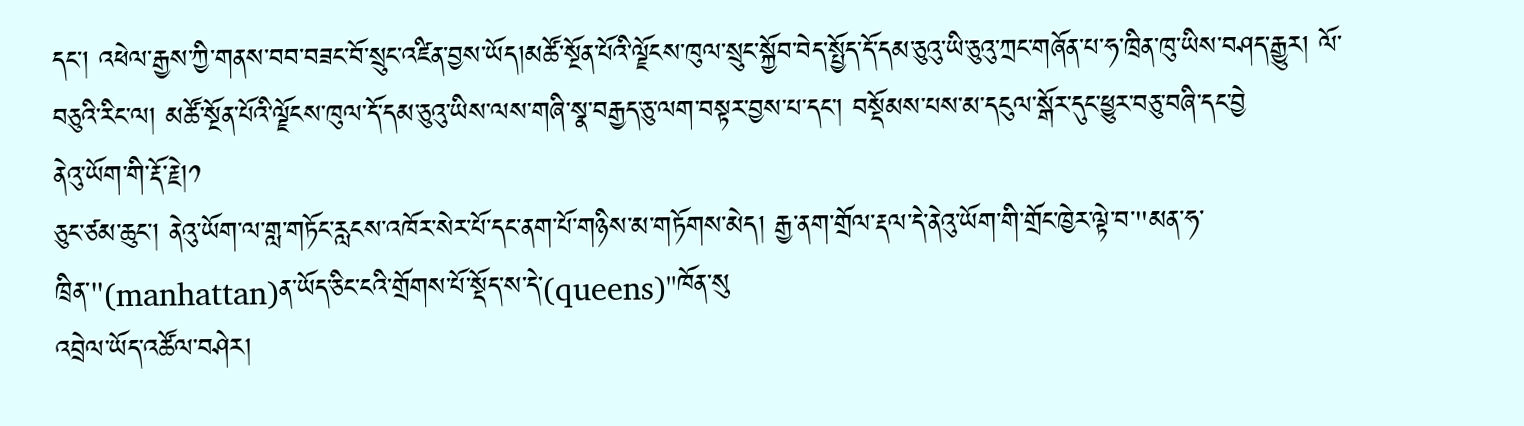དང་། འཕེལ་རྒྱས་ཀྱི་གནས་བབ་བཟང་བོ་སྲུང་འཛིན་བྱས་ཡོད།མཚོ་སྔོན་པོའི་ལྗོངས་ཁུལ་སྲུང་སྐྱོབ་བེད་སྤྱོད་དོ་དམ་ཅུའུ་ཡི་ཅུའུ་ཀྲང་གཞོན་པ་ཧ་ཁྲིན་ཁུ་ཡིས་བཤད་རྒྱུར། ལོ་བཅུའི་རིང་ལ། མཚོ་སྔོན་པོའི་ལྗོངས་ཁུལ་དོ་དམ་ཅུའུ་ཡིས་ལས་གཞི་སྣ་བརྒྱད་ཅུ་ལག་བསྟར་བྱས་པ་དང་། བསྡོམས་པས་མ་དངུལ་སྒོར་དུང་ཕྱུར་བཅུ་བཞི་དང་བྱེ
ནེའུ་ཡོག་གི་རྡོ་རྗེ།༡
ཅུང་ཙམ་ཆུང་། ནེའུ་ཡོག་ལ་གླ་གཏོང་རླངས་འཁོར་སེར་པོ་དང་ནག་པོ་གཉིས་མ་གཏོགས་མེད། རྒྱ་ནག་གྲོལ་རྡལ་དེ་ནེའུ་ཡོག་གི་གྲོང་ཁྱེར་ལྟེ་བ་"མན་ཧ་ཁྲིན་"(manhattan)ན་ཡོད་ཅིང་ངའི་གྲོགས་པོ་སྡོད་ས་དེ་(queens)"ཁོན་སུ
འབྲེལ་ཡོད་འཚོལ་བཤེར།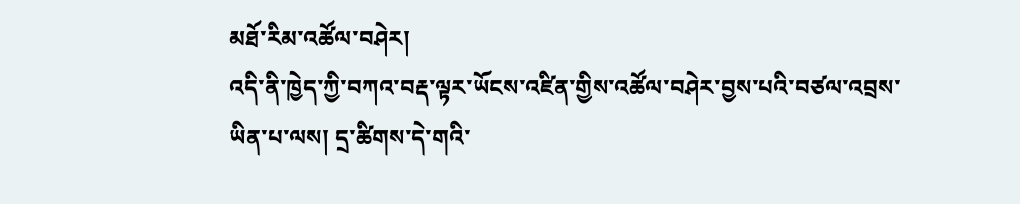མཐོ་རིམ་འཚོལ་བཤེར།
འདི་ནི་ཁྱེད་ཀྱི་བཀའ་བརྡ་ལྟར་ཡོངས་འཛིན་གྱིས་འཚོལ་བཤེར་བྱས་པའི་བཙལ་འབྲས་ཡིན་པ་ལས། དྲ་ཚིགས་དེ་གའི་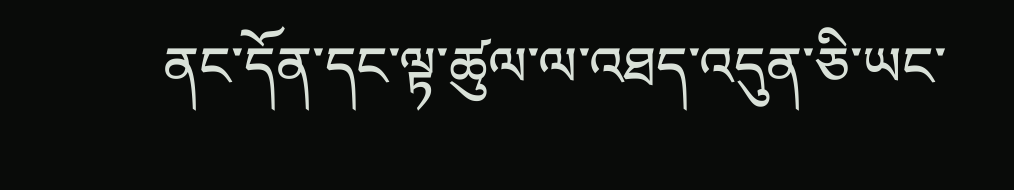ནང་དོན་དང་ལྟ་ཚུལ་ལ་འཐད་འདུན་ཅི་ཡང་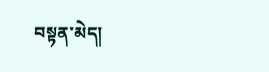བསྟན་མེད།